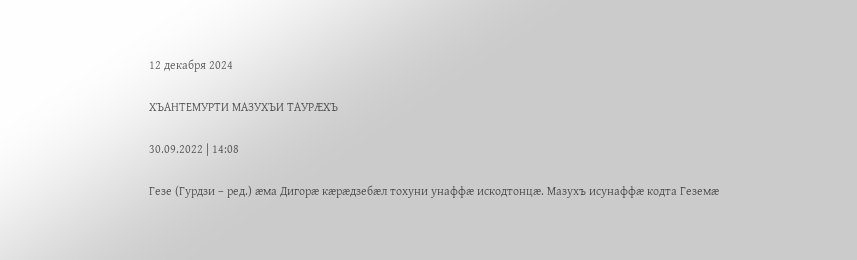12 декабря 2024

ХЪАНТЕМУРТИ МАЗУХЪИ ТАУРӔХЪ

30.09.2022 | 14:08

Гезе (Гурдзи – ред.) æма Дигорæ кæрæдзебæл тохуни унаффæ искодтонцæ. Мазухъ исунаффæ кодта Геземæ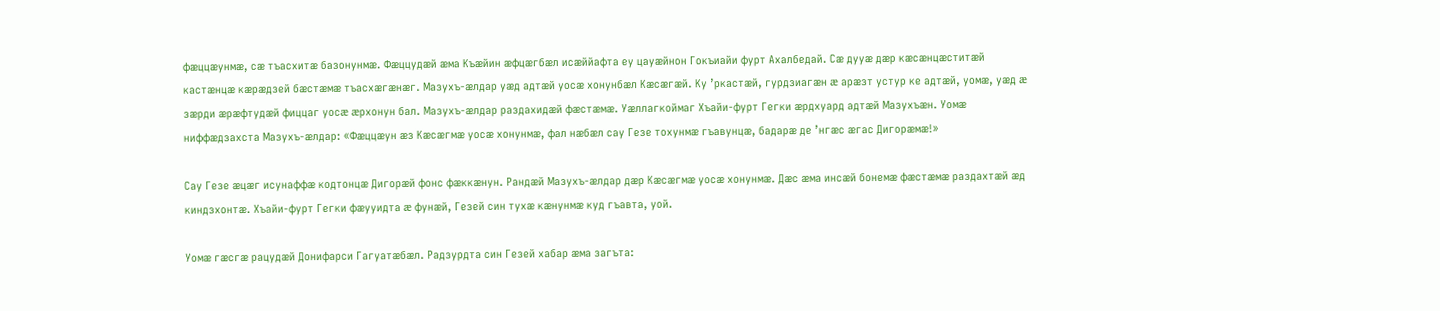фæццæунмæ, сæ тъасхитæ базонунмæ. Фæццудæй æма Къæйин æфцæгбæл исæййафта еу цауæйнон Гокъиайи фурт Ахалбедай. Сæ дууæ дæр кæсæнцæститæй кастæнцæ кæрæдзей бæстæмæ тъасхæгæнæг. Мазухъ-æлдар уæд адтæй уосæ хонунбæл Кæсæгæй. Ку ’ркастæй, гурдзиагæн æ арæзт устур ке адтæй, уомæ, уæд æ зæрди æрæфтудæй фиццаг уосæ æрхонун бал. Мазухъ-æлдар раздахидæй фæстæмæ. Уæллагкоймаг Хъайи-фурт Гегки æрдхуард адтæй Мазухъæн. Уомæ ниффæдзахста Мазухъ-æлдар: «Фæццæун æз Кæсæгмæ уосæ хонунмæ, фал нæбæл сау Гезе тохунмæ гъавунцæ, бадарæ де ’нгæс æгас Дигорæмæ!»

Сау Гезе æцæг исунаффæ кодтонцæ Дигорæй фонс фæккæнун. Рандæй Мазухъ-æлдар дæр Кæсæгмæ уосæ хонунмæ. Дæс æма инсæй бонемæ фæстæмæ раздахтæй æд киндзхонтæ. Хъайи-фурт Гегки фæууидта æ фунæй, Гезей син тухæ кæнунмæ куд гъавта, уой.

Уомæ гæсгæ рацудæй Донифарси Гагуатæбæл. Радзурдта син Гезей хабар æма загъта: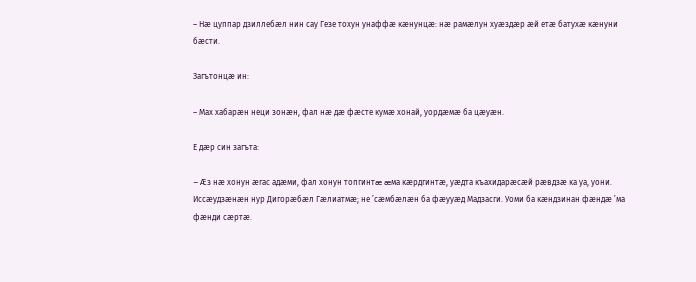– Нæ цуппар дзиллебæл нин сау Гезе тохун унаффæ кæнунцæ: нæ рамæлун хуæздæр æй етæ батухæ кæнуни бæсти.

Загътонцæ ин:

– Мах хабарæн неци зонæн, фал нæ дæ фæсте кумæ хонай, уордæмæ ба цæуæн.

Е дæр син загъта:

– Æз нæ хонун æгас адæми, фал хонун топгинтæ æма кæрдгинтæ, уæдта къахидарæсæй рæвдзæ ка уа, уони. Иссæудзæнæн нур Дигорæбæл Гæлиатмæ; не ’сæмбæлæн ба фæууæд Мадзасги. Уоми ба кæндзинан фæндæ ’ма фæнди сæртæ.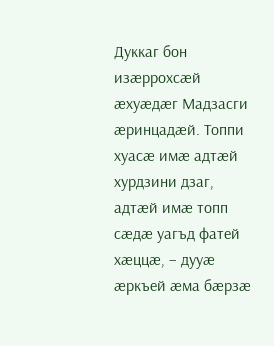Дуккаг бон изæррохсæй æхуæдæг Мадзасги æринцадæй. Топпи хуасæ имæ адтæй хурдзини дзаг, адтæй имæ топп сæдæ уагъд фатей хæццæ, – дууæ æркъей æма бæрзæ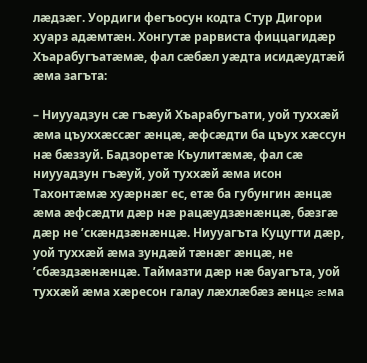лæдзæг. Уордиги фегъосун кодта Стур Дигори хуарз адæмтæн. Хонгутæ рарвиста фиццагидæр Хъарабугъатæмæ, фал сæбæл уæдта исидæудтæй æма загъта:

– Ниууадзун сæ гъæуй Хъарабугъати, уой туххæй æма цъуххæссæг æнцæ, æфсæдти ба цъух хæссун нæ бæззуй. Бадзоретæ Къулитæмæ, фал сæ ниууадзун гъæуй, уой туххæй æма исон Тахонтæмæ хуæрнæг ес, етæ ба губунгин æнцæ æма æфсæдти дæр нæ рацæудзæнæнцæ, бæзгæ дæр не ’скæндзæнæнцæ. Ниууагъта Куцугти дæр, уой туххæй æма зундæй тæнæг æнцæ, не ’сбæздзæнæнцæ. Таймазти дæр нæ бауагъта, уой туххæй æма хæресон галау лæхлæбæз æнцæ æма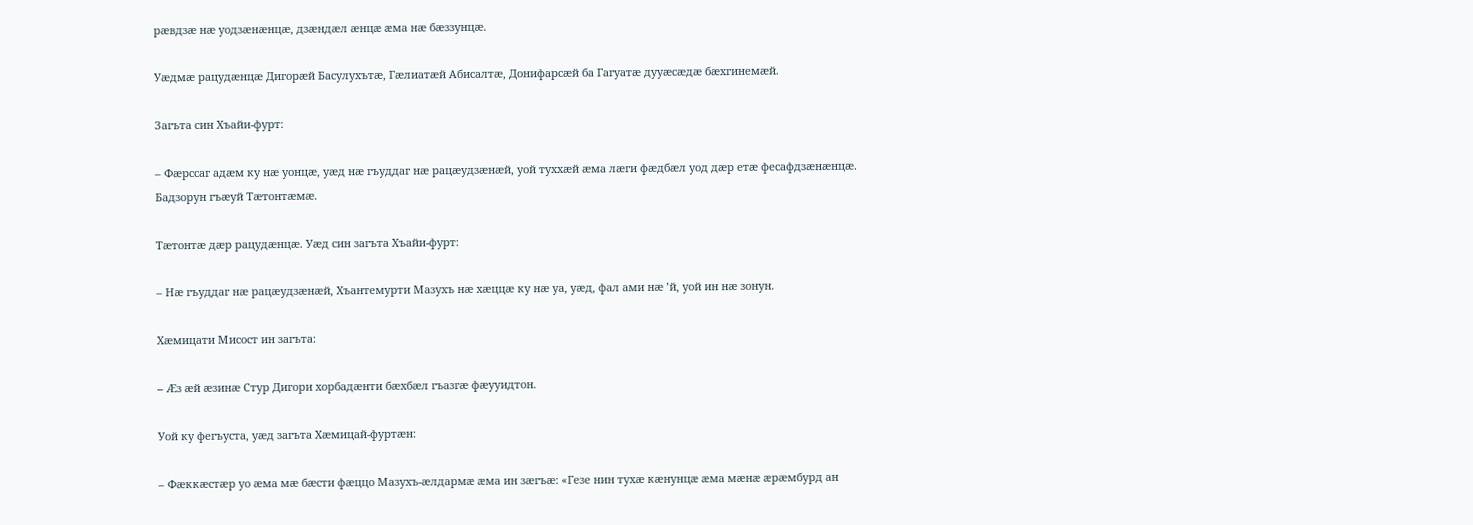рæвдзæ нæ уодзæнæнцæ, дзæндæл æнцæ æма нæ бæззунцæ.

Уæдмæ рацудæнцæ Дигорæй Басулухътæ, Гæлиатæй Абисалтæ, Донифарсæй ба Гагуатæ дууæсæдæ бæхгинемæй.

Загъта син Хъайи-фурт:

– Фæрссаг адæм ку нæ уонцæ, уæд нæ гъуддаг нæ рацæудзæнæй, уой туххæй æма лæги фæдбæл уод дæр етæ фесафдзæнæнцæ. Бадзорун гъæуй Тæтонтæмæ.

Тæтонтæ дæр рацудæнцæ. Уæд син загъта Хъайи-фурт:

– Нæ гъуддаг нæ рацæудзæнæй, Хъантемурти Мазухъ нæ хæццæ ку нæ уа, уæд, фал ами нæ ’й, уой ин нæ зонун.

Хæмицати Мисост ин загъта:

– Æз æй æзинæ Стур Дигори хорбадæнти бæхбæл гъазгæ фæууидтон.

Уой ку фегъуста, уæд загъта Хæмицай-фуртæн:

– Фæккæстæр уо æма мæ бæсти фæццо Мазухъ-æлдармæ æма ин зæгъæ: «Гезе нин тухæ кæнунцæ æма мæнæ æрæмбурд ан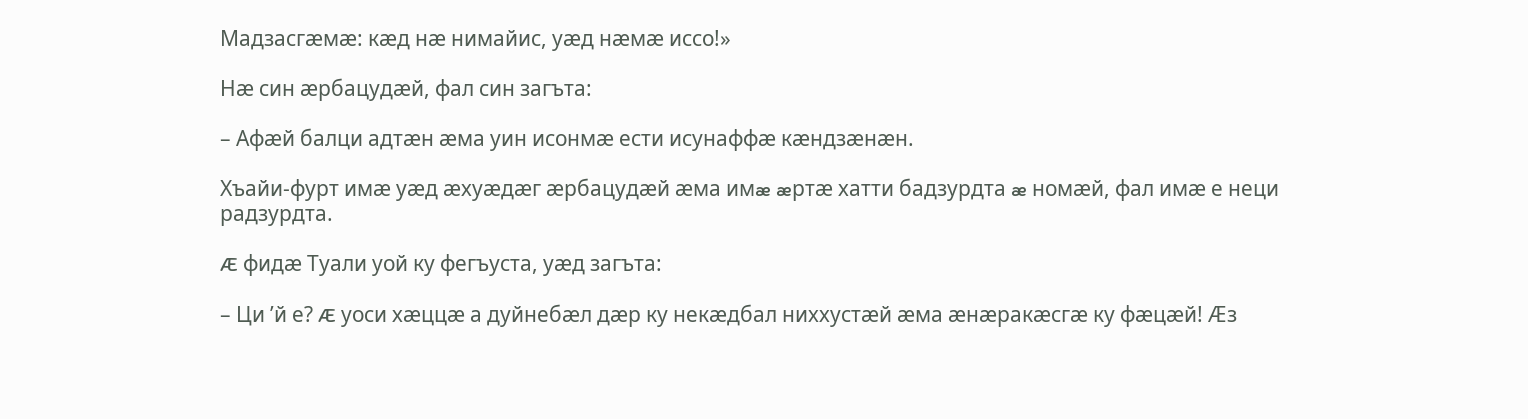Мадзасгæмæ: кæд нæ нимайис, уæд нæмæ иссо!»

Нæ син æрбацудæй, фал син загъта:

– Афæй балци адтæн æма уин исонмæ ести исунаффæ кæндзæнæн.

Хъайи-фурт имæ уæд æхуæдæг æрбацудæй æма имæ æртæ хатти бадзурдта æ номæй, фал имæ е неци радзурдта.

Æ фидæ Туали уой ку фегъуста, уæд загъта:

– Ци ’й е? Æ уоси хæццæ а дуйнебæл дæр ку некæдбал ниххустæй æма æнæракæсгæ ку фæцæй! Æз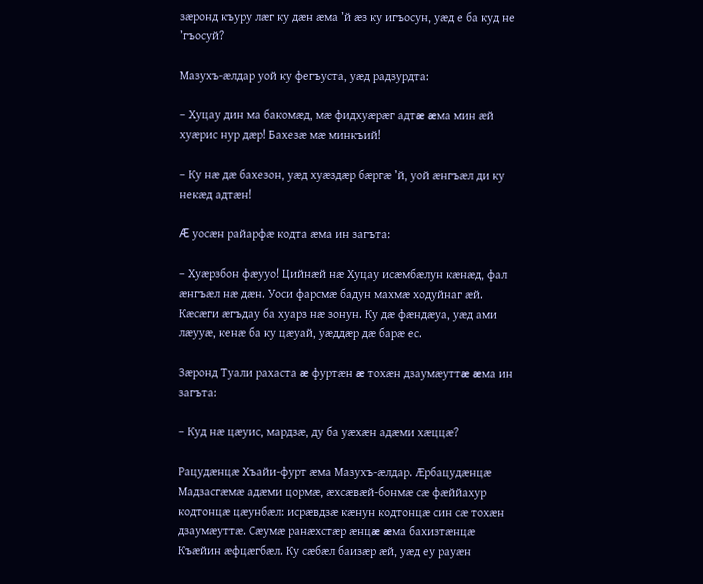зæронд къуру лæг ку дæн æма ’й æз ку игъосун, уæд е ба куд не ’гъосуй?

Мазухъ-æлдар уой ку фегъуста, уæд радзурдта:

– Хуцау дин ма бакомæд, мæ фидхуæрæг адтæ æма мин æй хуæрис нур дæр! Бахезæ мæ минкъий!

– Ку нæ дæ бахезон, уæд хуæздæр бæргæ ’й, уой æнгъæл ди ку некæд адтæн!

Æ уосæн райарфæ кодта æма ин загъта:

– Хуæрзбон фæууо! Цийнæй нæ Хуцау исæмбæлун кæнæд, фал æнгъæл нæ дæн. Уоси фарсмæ бадун махмæ ходуйнаг æй. Кæсæги æгъдау ба хуарз нæ зонун. Ку дæ фæндæуа, уæд ами лæууæ, кенæ ба ку цæуай, уæддæр дæ барæ ес.

Зæронд Туали рахаста æ фуртæн æ тохæн дзаумæуттæ æма ин загъта:

– Куд нæ цæуис, мардзæ, ду ба уæхæн адæми хæццæ?

Рацудæнцæ Хъайи-фурт æма Мазухъ-æлдар. Æрбацудæнцæ Мадзасгæмæ адæми цормæ, æхсæвæй-бонмæ сæ фæййахур кодтонцæ цæунбæл: исрæвдзæ кæнун кодтонцæ син сæ тохæн дзаумæуттæ. Сæумæ ранæхстæр æнцæ æма бахизтæнцæ Къæйин æфцæгбæл. Ку сæбæл баизæр æй, уæд еу рауæн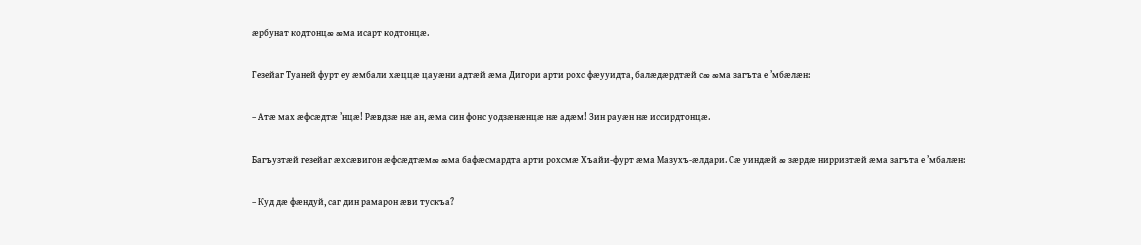æрбунат кодтонцæ æма исарт кодтонцæ.

Гезейаг Туаней фурт еу æмбали хæццæ цауæни адтæй æма Дигори арти рохс фæууидта, балæдæрдтæй сæ æма загъта е ’мбæлæн:

– Атæ мах æфсæдтæ ’нцæ! Рæвдзæ нæ ан, æма син фонс уодзæнæнцæ нæ адæм! Зин рауæн нæ иссирдтонцæ.

Багъузтæй гезейаг æхсæвигон æфсæдтæмæ æма бафæсмардта арти рохсмæ Хъайи-фурт æма Мазухъ-æлдари. Сæ уиндæй æ зæрдæ нирризтæй æма загъта е ’мбалæн:

– Куд дæ фæндуй, саг дин рамарон æви тускъа?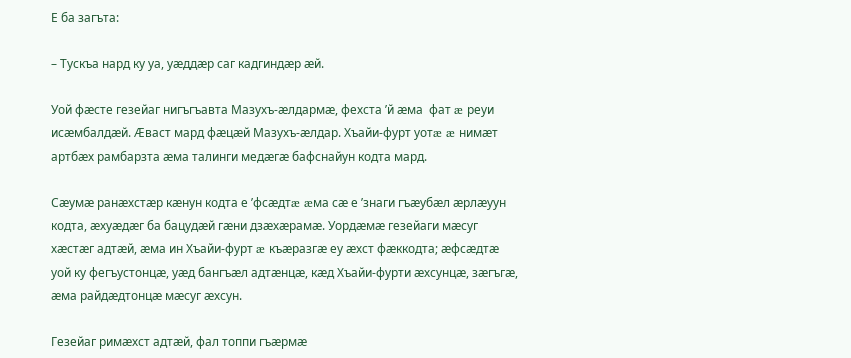Е ба загъта:

– Тускъа нард ку уа, уæддæр саг кадгиндæр æй.

Уой фæсте гезейаг нигъгъавта Мазухъ-æлдармæ, фехста ’й æма  фат æ реуи исæмбалдæй. Æваст мард фæцæй Мазухъ-æлдар. Хъайи-фурт уотæ æ нимæт артбæх рамбарзта æма талинги медæгæ бафснайун кодта мард.

Сæумæ ранæхстæр кæнун кодта е ’фсæдтæ æма сæ е ’знаги гъæубæл æрлæуун кодта, æхуæдæг ба бацудæй гæни дзæхæрамæ. Уордæмæ гезейаги мæсуг хæстæг адтæй, æма ин Хъайи-фурт æ къæразгæ еу æхст фæккодта; æфсæдтæ уой ку фегъустонцæ, уæд бангъæл адтæнцæ, кæд Хъайи-фурти æхсунцæ, зæгъгæ, æма райдæдтонцæ мæсуг æхсун.

Гезейаг римæхст адтæй, фал топпи гъæрмæ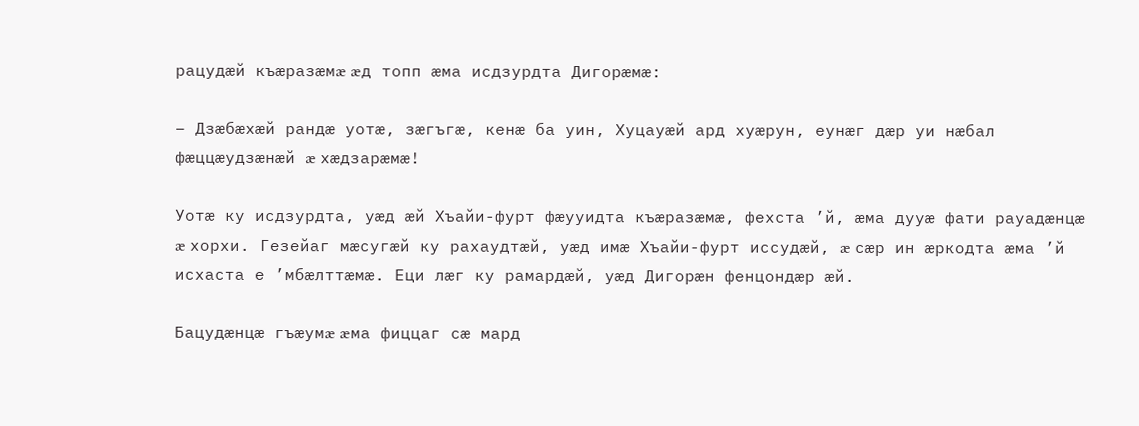рацудæй къæразæмæ æд топп æма исдзурдта Дигорæмæ:

– Дзæбæхæй рандæ уотæ, зæгъгæ, кенæ ба уин, Хуцауæй ард хуæрун, еунæг дæр уи нæбал фæццæудзæнæй æ хæдзарæмæ!

Уотæ ку исдзурдта, уæд æй Хъайи-фурт фæууидта къæразæмæ, фехста ’й, æма дууæ фати рауадæнцæ æ хорхи. Гезейаг мæсугæй ку рахаудтæй, уæд имæ Хъайи-фурт иссудæй, æ сæр ин æркодта æма ’й исхаста е ’мбæлттæмæ. Еци лæг ку рамардæй, уæд Дигорæн фенцондæр æй.

Бацудæнцæ гъæумæ æма фиццаг сæ мард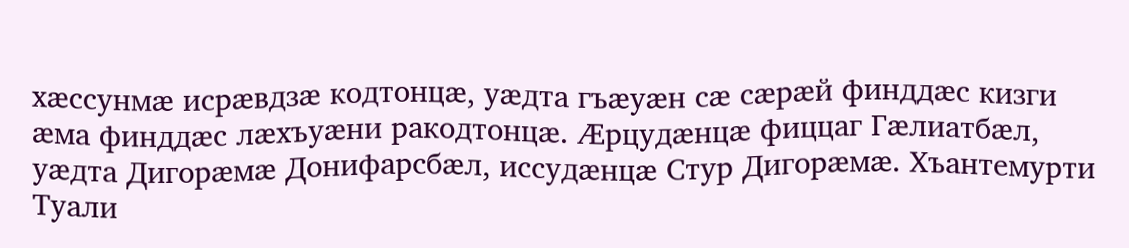хæссунмæ исрæвдзæ кодтонцæ, уæдта гъæуæн сæ сæрæй финддæс кизги æма финддæс лæхъуæни ракодтонцæ. Æрцудæнцæ фиццаг Гæлиатбæл, уæдта Дигорæмæ Донифарсбæл, иссудæнцæ Стур Дигорæмæ. Хъантемурти Туали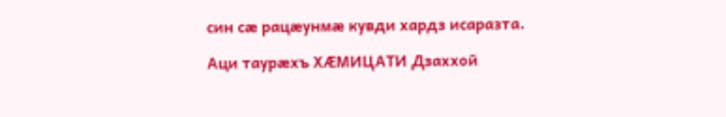син сæ рацæунмæ кувди хардз исаразта.

Аци таурæхъ ХÆМИЦАТИ Дзаххой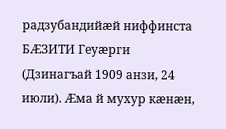радзубандийæй ниффинста  БÆЗИТИ Геуæрги (Дзинагъай 1909 анзи, 24 июли). Æма й мухур кæнæн,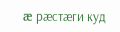æ рæстæги куд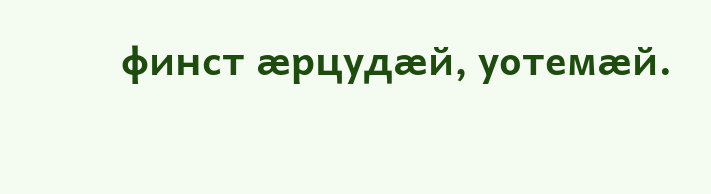финст æрцудæй, уотемæй.